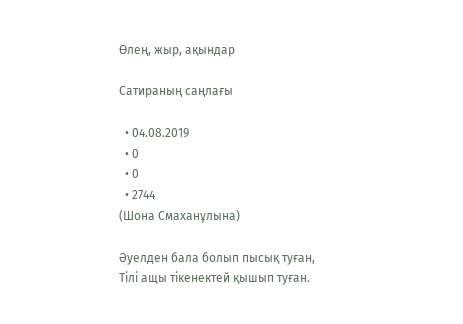Өлең, жыр, ақындар

Сатираның саңлағы

  • 04.08.2019
  • 0
  • 0
  • 2744
(Шона Смаханұлына)

Әуелден бала болып пысық туған,
Тілі ащы тікенектей қышып туған.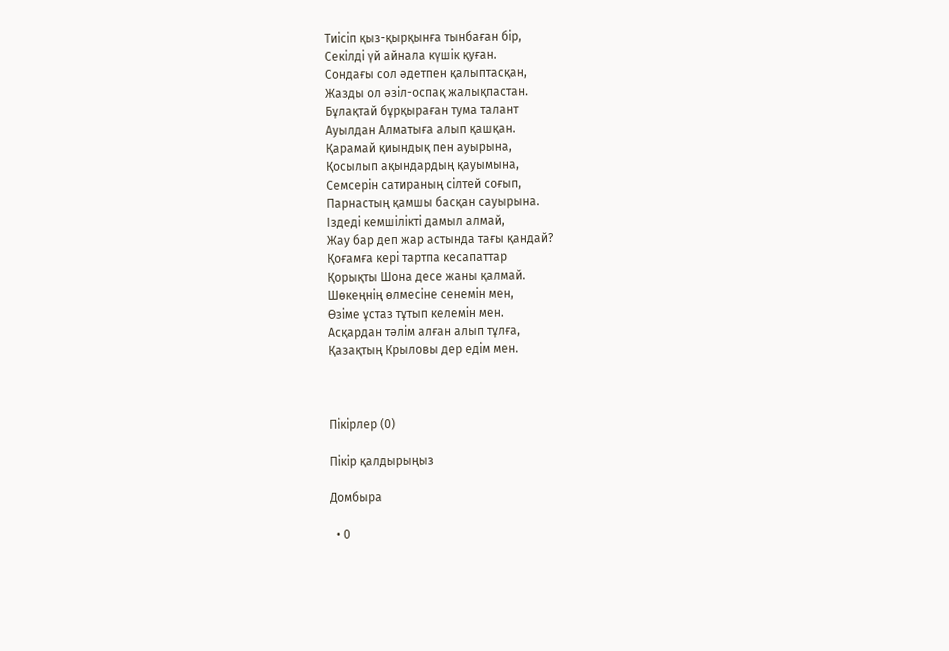Тиісіп қыз-қырқынға тынбаған бір,
Секілді үй айнала күшік қуған.
Сондағы сол әдетпен қалыптасқан,
Жазды ол әзіл-оспақ жалықпастан.
Бұлақтай бұрқыраған тума талант
Ауылдан Алматыға алып қашқан.
Қарамай қиындық пен ауырына,
Қосылып ақындардың қауымына,
Семсерін сатираның сілтей соғып,
Парнастың қамшы басқан сауырына.
Іздеді кемшілікті дамыл алмай,
Жау бар деп жар астында тағы қандай?
Қоғамға кері тартпа кесапаттар
Қорықты Шона десе жаны қалмай.
Шөкеңнің өлмесіне сенемін мен,
Өзіме ұстаз тұтып келемін мен.
Асқардан тәлім алған алып тұлға,
Қазақтың Крыловы дер едім мен.



Пікірлер (0)

Пікір қалдырыңыз

Домбыра

  • 0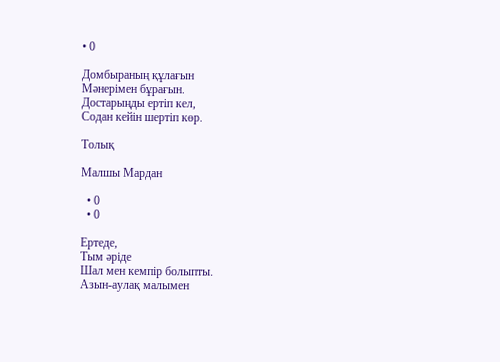• 0

Домбыраның құлағын
Мәнерімен бұрағын.
Достарыңды ертіп кел,
Содан кейін шертіп көр.

Толық

Малшы Мардан

  • 0
  • 0

Ертеде,
Тым әріде
Шал мен кемпір болыпты.
Азын-аулақ малымен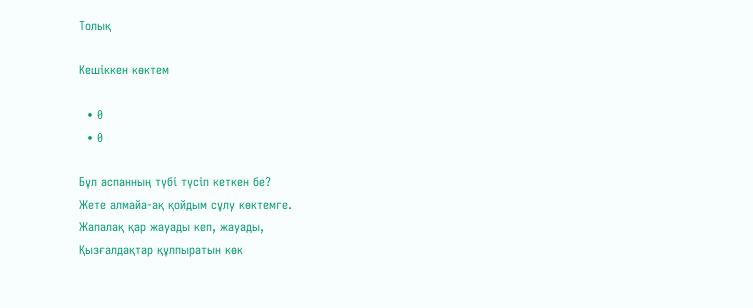Толық

Кешіккен көктем

  • 0
  • 0

Бұл аспанның түбі түсіп кеткен бе?
Жете алмайа-ақ қойдым сұлу көктемге.
Жапалақ қар жауады кеп, жауады,
Қызғалдақтар құлпыратын көк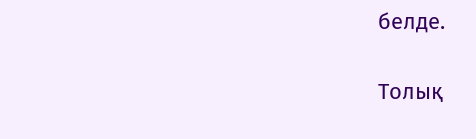белде.

Толық